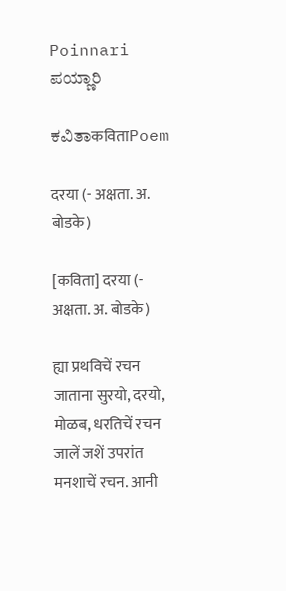Poinnari ಪಯ್ಣಾರಿ

ಕವಿತಾकविताPoem

दरया (- अक्षता. अ. बोडके)

[कविता] दरया (- अक्षता. अ. बोडके)

ह्या प्रथविचें रचन जाताना सुरयो, दरयो, मोळब, धरतिचें रचन जालें जशें उपरांत मनशाचें रचन. आनी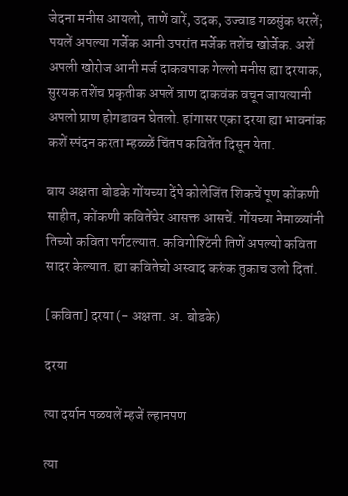जेदना मनीस आयलो, ताणें वारें, उदक, उज्वाड गळसुंक धरलें; पयलें अपल्या गर्जेक आनी उपरांत मर्जेक तशेंच खोर्जेक. अशें अपली खोरोज आनी मर्ज दाकवपाक गेल्लो मनीस ह्या दरयाक, सुरयक तशेंच प्रकृतीक अपलें त्राण दाकवंक वचून जायत्यानी अपलो प्राण होगडावन घेतलो. हांगासर एका दरया ह्या भावनांक कशें स्पंदन करता म्हळ्ळें चिंतप कवितेंत दिसून येता.

बाय अक्षता बोडके गोंयच्या देंपे कोलेजिंत शिकचें पूण कोंकणी साहीत, कोंकणी कवितेंचेर आसक्त आसचें. गोंयच्या नेमाळ्यांनी तिच्यो कविता पर्गटल्यात. कविगोश्टिंनी तिणें अपल्यो कविता सादर केल्यात. ह्या कवितेचो अस्वाद करुंक तुकाच उलो दितां.

[कविता] दरया (- अक्षता. अ. बोडके)

दरया

त्या दर्यान पळयलें म्हजें ल्हानपण

त्या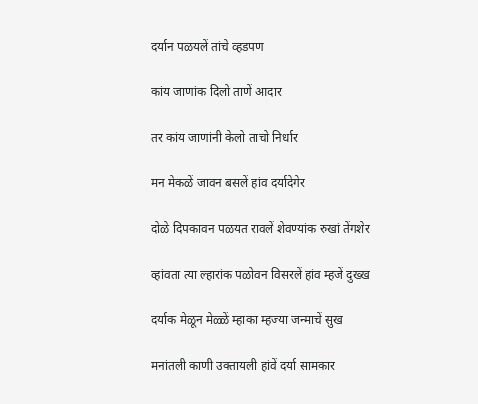दर्यान पळयलें तांचे व्हडपण

कांय जाणांक दिलो ताणें आदार

तर कांय जाणांनी केलो ताचो निर्धार

मन मेकळें जावन बसलें हांव दर्यादेगेर

दोळे दिपकावन पळयत रावलें शेवण्यांक रुखां तेंगशेर

व्हांवता त्या ल्हारांक पळोवन विसरलें हांव म्हजें दुख्ख

दर्याक मेळून मेळ्ळें म्हाका म्हज्या जन्माचें सुख

मनांतली काणी उक्तायली हांवें दर्या सामकार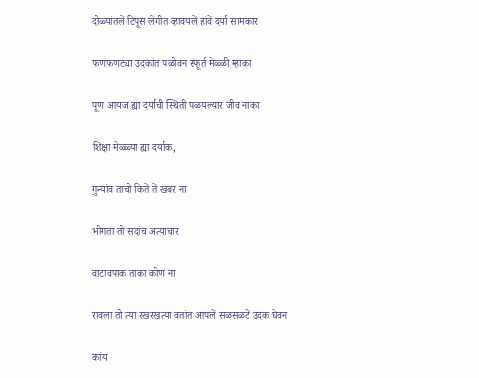दोळ्यांतलें टिपूस लेगीत व्हावयलें हांवें दर्या सामकार

फणफणट्या उदकांत पळोवन स्फूर्त मेळ्ळी म्हाका

पूण आयज ह्या दर्याची स्थिती पळयल्यार जीव नाका

शिक्षा मेळ्ळ्या ह्या दर्याक,

गुन्यांव ताचो कितें तें खबर ना

भोगता तो सदांच अत्याचार

वाटावपाक ताका कोण ना

रावला तो त्या रखरखत्या वतांत आपलें सळसळटें उदक घेवन

कांय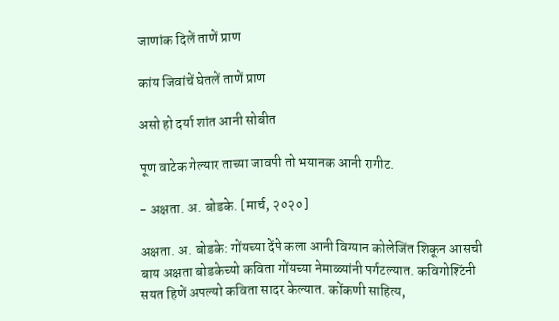जाणांक दिलें ताणें प्राण

कांय जिवांचें घेतलें ताणें प्राण

असो हो दर्या शांत आनी सोबीत

पूण वाटेक गेल्यार ताच्या जावपी तो भयानक आनी रागीट.

- अक्षता. अ. बोडके. [मार्च, २०२०]

अक्षता. अ. बोडके: गोंयच्या देंपे कला आनी विग्यान कोलेजिंत शिकून आसची बाय अक्षता बोडकेच्यो कविता गोंयच्या नेमाळ्यांनी पर्गटल्यात. कविगोश्टिंनी सयत हिणें अपल्यो कविता सादर केल्यात. कोंकणी साहित्य,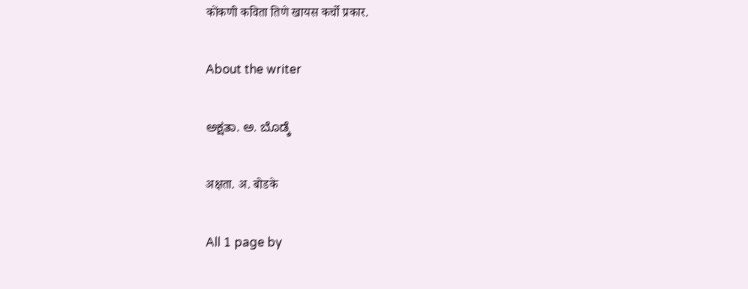कोंकणी कविता तिणे खायस कर्चो प्रकार.

About the writer

ಅಕ್ಷತಾ. ಅ. ಬೊಡ್ಕೆ

अक्षता. अ. बोडके

All 1 page by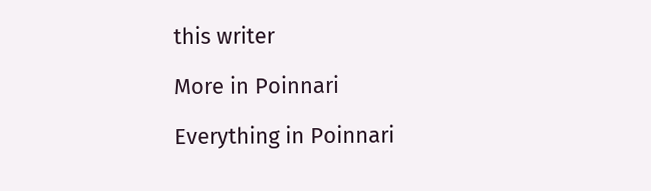this writer

More in Poinnari

Everything in Poinnari